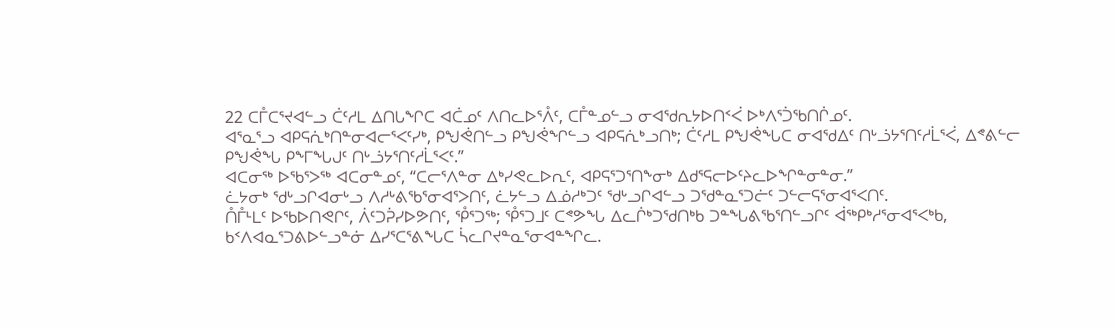22 ᑕᒤᑕᕐᔪᐊᓪᓗ ᑖᑦᓱᒪ ᐃᑎᒐᖏᑕ ᐊᑖᓄᑦ ᐱᑎᓚᐅᕐᐰᑦ, ᑕᒤᓐᓄᓪᓗ ᓂᐊᖁᕆᔭᐅᑎᑉᐹ ᐅᒃᐱᕐᑑᖃᑎᒌᓄᑦ.
ᐊᕐᓇᕐᓗ ᐊᑭᕋᕇᒃᑎᓐᓂᐊᓕᕐᐸᑦᓯᒃ, ᑭᖑᕚᑎᓪᓗ ᑭᖑᕚᖏᓪᓗ ᐊᑭᕋᕇᒃᓗᑎᒃ; ᑖᑦᓱᒪ ᑭᖑᕚᖓᑕ ᓂᐊᖁᐃᑦ ᑎᒡᓘᔭᕐᑎᑦᓱᒫᕐᐹ, ᐃᕝᕕᓪᓕ ᑭᖑᕚᖓ ᑭᖕᒥᖓᒍᑦ ᑎᒡᓘᔭᕐᑎᑦᓱᒫᕐᐸᑦ.”
ᐊᑕᓂᖅ ᐅᖃᕐᐳᖅ ᐊᑕᓂᓐᓄᑦ, “ᑕᓕᕐᐱᓐᓂ ᐃᒃᓯᕙᓚᐅᕆᑦ, ᐊᑭᕋᕐᑐᕐᑎᖕᓂᒃ ᐃᑯᕐᕋᓕᐅᑦᔨᓚᐅᖏᓐᓂᓐᓂ.”
ᓛᔭᓂᒃ ᖁᒡᓗᒋᐊᓂᒡᓗ ᐱᓱᒡᕕᖃᕐᓂᐊᕐᐳᑎᑦ, ᓛᔭᓪᓗ ᐃᓅᓱᒃᑐᑦ ᖁᒡᓗᒋᐊᓪᓗ ᑐᖁᓐᓇᕐᑐᓖᑦ ᑐᓪᓕᕋᕐᓂᐊᕐᐸᑎᑦ.
ᑍᒤᒻᒪᑦ ᐅᖃᐅᑎᕙᒋᑦ, ᐲᑦᑐᕉᓯᐅᕗᑎᑦ, ᕾᕐᑐᖅ; ᕾᕐᑐᒧᑦ ᑕᕝᕗᖓ ᐃᓚᒌᒃᑐᖁᑎᒃᑲ ᑐᓐᖓᕕᖃᕐᑎᓪᓗᒋᑦ ᐋᖅᑭᒃᓱᕐᓂᐊᕐᐸᒃᑲ, ᑲᑉᐱᐊᓇᕐᑐᕕᐅᓪᓗᓐᓃ ᐃᓯᕐᑕᕐᕕᖓᑕ ᓵᓚᒋᔪᓐᓇᕐᓂᐊᓐᖏᓚ.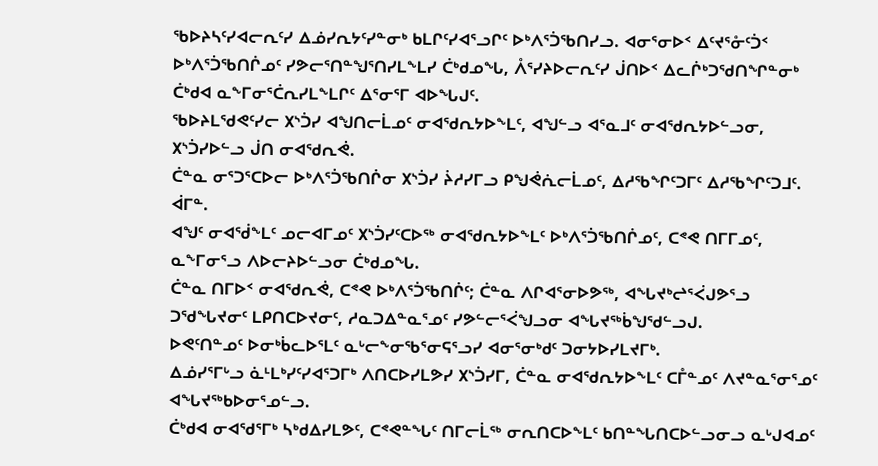ᖃᐅᔨᓴᑦᓯᐊᓕᕆᑦᓯ ᐃᓅᓯᕆᔭᑦᓯᓐᓂᒃ ᑲᒪᒋᑦᓯᐊᕐᓗᒋᑦ ᐅᒃᐱᕐᑑᖃᑎᓯᓗ. ᐊᓂᕐᓂᐅᑉ ᐃᑦᔪᕐᓁᑦᑑᑉ ᐅᒃᐱᕐᑑᖃᑎᒌᓄᑦ ᓯᕗᓕᕐᑎᓐᖑᕐᑎᓯᒪᖕᒪᓯ ᑖᒃᑯᓄᖓ, ᐰᕐᓯᔨᐅᓕᕆᑦᓯ ᒎᑎᐅᑉ ᐃᓚᒌᒃᑐᖁᑎᖏᓐᓂᒃ ᑖᒃᑯᐊ ᓇᖕᒥᓂᕐᑖᕆᓯᒪᖕᒪᒋᑦ ᐃᕐᓂᕐᒥ ᐊᐅᖓᒍᑦ.
ᖃᐅᔨᒪᖁᕙᑦᓯᓕ ᙭ᔅᑑᓯ ᐊᖑᑎᓕᒫᓄᑦ ᓂᐊᖁᕆᔭᐅᖕᒪᑦ, ᐊᖑᓪᓗ ᐊᕐᓇᒧᑦ ᓂᐊᖁᕆᔭᐅᓪᓗᓂ, ᙭ᔅᑑᓯᐅᓪᓗ ᒎᑎ ᓂᐊᖁᕆᕚ.
ᑖᓐᓇ ᓂᕐᑐᕐᑕᐅᓕ ᐅᒃᐱᕐᑑᖃᑎᒌᓂ ᙭ᔅᑑᓯ ᔩᓱᓯᒥᓗ ᑭᖑᕚᕇᓕᒫᓄᑦ, ᐃᓱᖃᖏᑦᑐᒥᑦ ᐃᓱᖃᖏᑦᑐᒧᑦ. ᐋᒥᓐ.
ᐊᖑᑦ ᓂᐊᖂᖕᒪᑦ ᓄᓕᐊᒥᓄᑦ ᙭ᔅᑑᓯᑦᑕᐅᖅ ᓂᐊᖁᕆᔭᐅᖕᒪᑦ ᐅᒃᐱᕐᑑᖃᑎᒌᓄᑦ, ᑕᕝᕙ ᑎᒥᒥᓄᑦ, ᓇᖕᒥᓂᕐᓗ ᐱᐅᓕᔨᐅᓪᓗᓂ ᑖᒃᑯᓄᖓ.
ᑖᓐᓇ ᑎᒥᐅᑉ ᓂᐊᖁᕆᕚ, ᑕᕝᕙ ᐅᒃᐱᕐᑑᖃᑎᒌᑦ; ᑖᓐᓇ ᐱᒋᐊᕐᓂᐅᕗᖅ, ᐊᖓᔪᒃᖠᕐᐹᒍᕗᕐᓗ ᑐᖁᖓᔪᓂᑦ ᒪᑭᑎᑕᐅᔪᓂᑦ, ᓱᓇᑐᐃᓐᓇᕐᓄᑦ ᓯᕗᓪᓕᕐᐹᖑᓗᓂ ᐊᖓᔪᖅᑳᖑᖁᓪᓗᒍ.
ᐅᕙᑦᑎᓐᓄᑦ ᐅᓂᒃᑳᓚᐅᕐᒪᑦ ᓇᒡᓕᖕᓂᖃᕐᓂᕋᕐᓗᓯ ᐊᓂᕐᓂᒃᑯᑦ ᑐᓂᔭᐅᓯᒪᔪᒥᒃ.
ᐃᓅᓯᕐᒥᒡᓗ ᓈᒻᒪᒃᓯᑦᓯᐊᕐᑐᒥᒃ ᐱᑎᑕᐅᓯᒪᕗᓯ ᙭ᔅᑑᓯᒥ, ᑖᓐᓇ ᓂᐊᖁᕆᔭᐅᖕᒪᑦ ᑕᒤᓐᓄᑦ ᐱᔪᓐᓇᕐᓂᕐᓄᑦ ᐊᖓᔪᖅᑲᐅᓂᕐᓄᓪᓗ.
ᑖᒃᑯᐊ ᓂᐊᖁᕐᒥᒃ ᓴᒃᑯᐃᓯᒪᕗᑦ, ᑕᕝᕙᓐᖓᑦ ᑎᒥᓕᒫᖅ ᓂᕆᑎᑕᐅᖕᒪᑦ ᑲᑎᓐᖓᑎᑕᐅᓪᓗᓂᓗ ᓇᒡᒍᐊᓄᑦ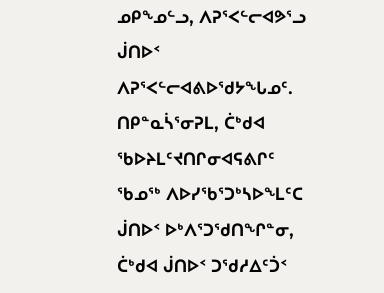ᓄᑭᖕᓄᓪᓗ, ᐱᕈᕐᐸᓪᓕᐊᕗᕐᓗ ᒎᑎᐅᑉ ᐱᕈᕐᐸᓪᓕᐊᕕᐅᖁᔭᖓᓄᑦ.
ᑎᑭᓐᓇᓵᕐᓂᕈᒪ, ᑖᒃᑯᐊ ᖃᐅᔨᒪᑦᔪᑎᒋᓂᐊᕋᕕᒋᑦ ᖃᓄᖅ ᐱᐅᓯᖃᕐᑐᒃᓴᐅᖕᒪᑦᑕ ᒎᑎᐅᑉ ᐅᒃᐱᕐᑐᖁᑎᖏᓐᓂ, ᑖᒃᑯᐊ ᒎᑎᐅᑉ ᑐᖁᓱᐃᑦᑑᑉ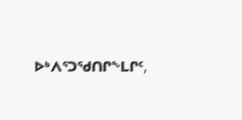ᐅᒃᐱᕐᑐᖁᑎᒋᖕᒪᒋᑦ,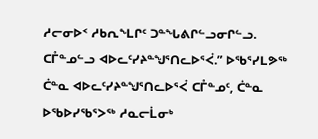ᓱᓕᓂᐅᑉ ᓱᑲᕆᖕᒪᒋᑦ ᑐᓐᖓᕕᒋᓪᓗᓂᒋᓪᓗ.
ᑕᒤᓐᓄᓪᓗ ᐊᐅᓚᑦᓯᔨᓐᖑᕐᑎᓚᐅᕐᐹ.” ᐅᖃᕐᓯᒪᕗᖅ ᑖᓐᓇ ᐊᐅᓚᑦᓯᔨᓐᖑᕐᑎᓚᐅᕐᐹ ᑕᒤᓐᓄᑦ, ᑖᓐᓇ ᐅᖃᐅᓯᖃᕐᐳᖅ ᓱᓇᓕᒫᓂᒃ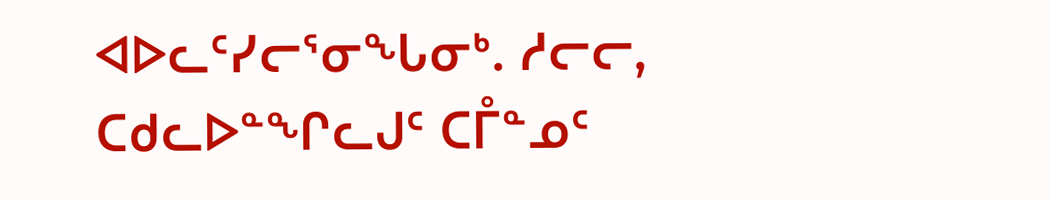ᐊᐅᓚᑦᓯᓕᕐᓂᖓᓂᒃ. ᓱᓕᓕ, ᑕᑯᓚᐅᓐᖏᓚᒍᑦ ᑕᒤᓐᓄᑦ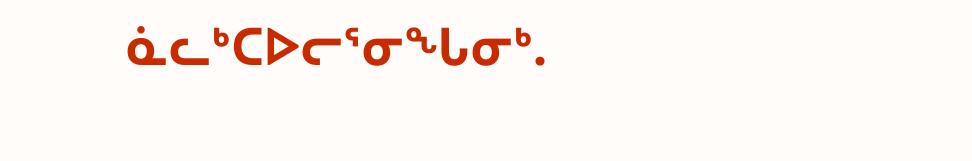ᓈᓚᒃᑕᐅᓕᕐᓂᖓᓂᒃ.